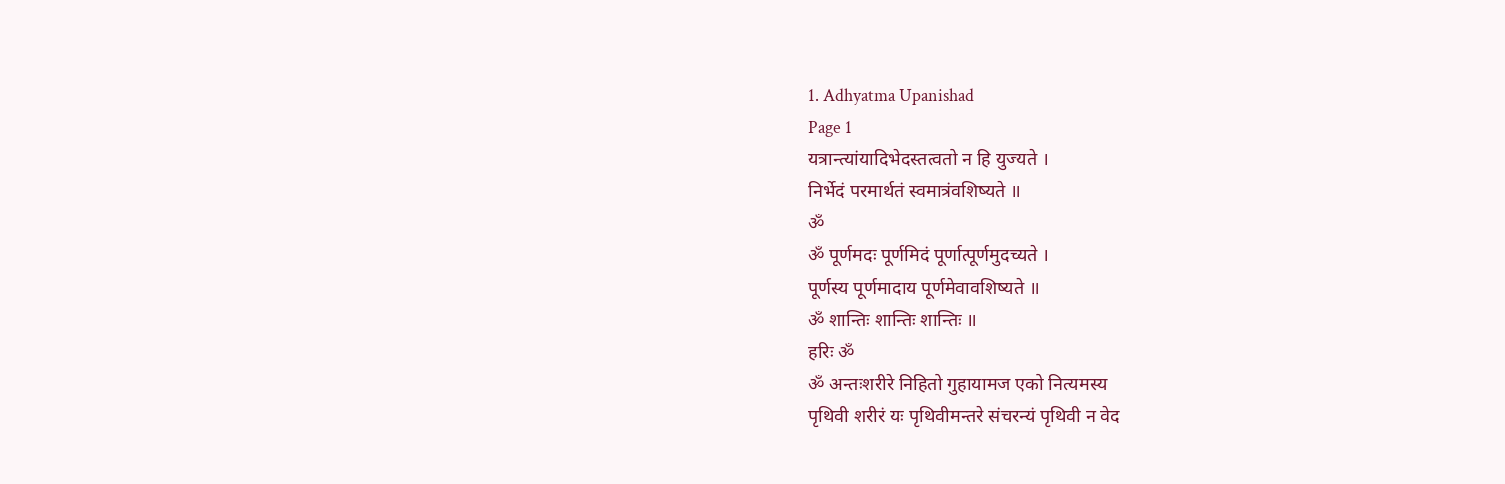1. Adhyatma Upanishad
Page 1
यत्रान्त्यांयादिभेदस्तत्वतो न हि युज्यते ।
निर्भेदं परमार्थतं स्वमात्रंवशिष्यते ॥
ॐ
ॐ पूर्णमदः पूर्णमिदं पूर्णात्पूर्णमुदच्यते ।
पूर्णस्य पूर्णमादाय पूर्णमेवावशिष्यते ॥
ॐ शान्तिः शान्तिः शान्तिः ॥
हरिः ॐ
ॐ अन्तःशरीरे निहितो गुहायामज एको नित्यमस्य
पृथिवी शरीरं यः पृथिवीमन्तरे संचरन्यं पृथिवी न वेद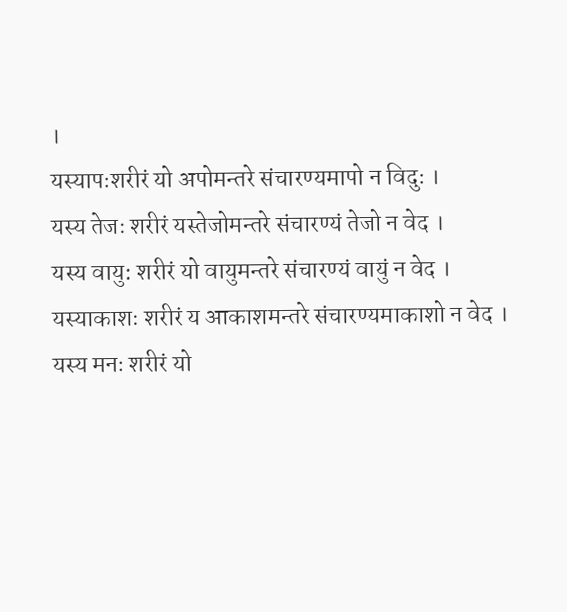।
यस्यापःशरीरं यो अपोमन्तरे संचारण्यमापो न विदुः ।
यस्य तेजः शरीरं यस्तेजोमन्तरे संचारण्यं तेजो न वेद ।
यस्य वायु: शरीरं यो वायुमन्तरे संचारण्यं वायुं न वेद ।
यस्याकाशः शरीरं य आकाशमन्तरे संचारण्यमाकाशो न वेद ।
यस्य मनः शरीरं यो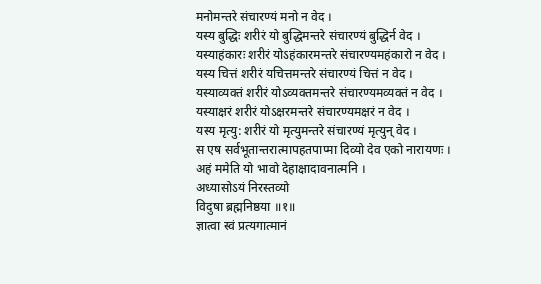मनोमन्तरे संचारण्यं मनो न वेद ।
यस्य बुद्धिः शरीरं यो बुद्धिमन्तरे संचारण्यं बुद्धिर्न वेद ।
यस्याहंकारः शरीरं योऽहंकारमन्तरे संचारण्यमहंकारो न वेद ।
यस्य चित्तं शरीरं यचित्तमन्तरे संचारण्यं चित्तं न वेद ।
यस्याव्यक्तं शरीरं योऽव्यक्तमन्तरे संचारण्यमव्यक्तं न वेद ।
यस्याक्षरं शरीरं योऽक्षरमन्तरे संचारण्यमक्षरं न वेद ।
यस्य मृत्यु: शरीरं यो मृत्युमन्तरे संचारण्यं मृत्युन् वेद ।
स एष सर्वभूतान्तरात्मापहतपाप्मा दिव्यो देव एको नारायणः ।
अहं ममेति यो भावो देहाक्षादावनात्मनि ।
अध्यासोऽयं निरस्तव्यो
विदुषा ब्रह्मनिष्ठया ॥१॥
ज्ञात्वा स्वं प्रत्यगात्मानं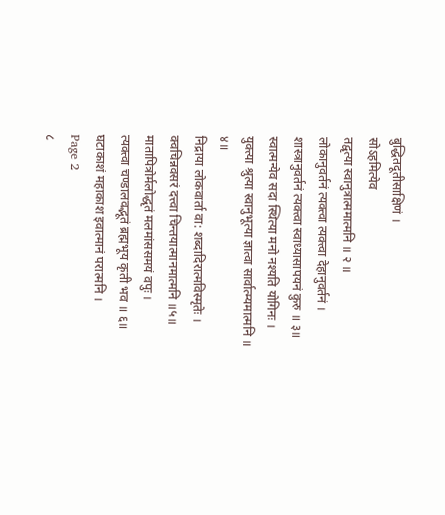बुद्धितदूतीसाक्षिणं ।
सोऽहमित्येव
तद्वृत्या स्वानुत्रात्ममात्मनि ॥ २ ॥
लोकानुवर्तनं त्यक्त्वा त्यक्त्वा देहानुवर्तनं ।
शास्त्रानुवर्तनं त्यक्त्वा स्वाध्यासापयनं कुरु ॥ ३॥
स्वात्मन्येव सदा स्थित्या मनो नश्यति योगिनः ।
युक्त्या श्रुत्या स्वानुभूत्या ज्ञात्वा सार्वात्म्यमात्मनि ॥ ४॥
निद्राया लोकवार्ता वा: शब्दादिरात्मविस्मृतेः ।
क्वचिन्नवसरं दत्त्वा चिन्तयात्मानमात्मनि ॥५॥
मातापित्रोर्मलोद्धृतं मलमांससमयं वपुः ।
त्यक्त्वा चण्डालवद्भूतं ब्रह्मभूय कृती भव ॥ ६॥
घटाकाशं महाकाश इवात्मानं परात्मनि ।
Page 2
८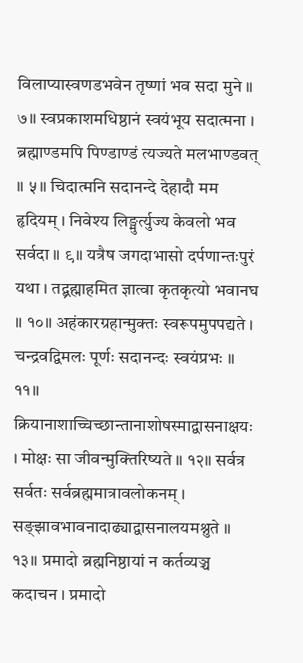विलाप्यास्वणडभवेन तृष्णां भव सदा मुने ॥ ७॥ स्वप्रकाशमधिष्ठानं स्वयंभूय सदात्मना । ब्रह्माण्डमपि पिण्डाण्डं त्यज्यते मलभाण्डवत् ॥ ५॥ चिदात्मनि सदानन्दे देहादौ मम हृदियम् । निवेश्य लिङ्मुर्त्युज्य केवलो भव सर्वदा ॥ ९॥ यत्रैष जगदाभासो दर्पणान्तःपुरं यथा । तद्ब्रह्माहमित ज्ञात्वा कृतकृत्यो भवानघ ॥ १०॥ अहंकारग्रहान्मुक्तः स्वरूपमुपपद्यते । चन्द्रवद्विमलः पूर्णः सदानन्दः स्वयंप्रभः ॥ ११॥ क्रियानाशाच्चिच्छान्तानाशोषस्माद्वासनाक्षयः । मोक्षः सा जीवन्मुक्तिरिष्यते ॥ १२॥ सर्वत्र सर्वतः सर्वब्रह्ममात्रावलोकनम् । सङ्झावभावनादाढ्याद्वासनालयमश्नुते ॥ १३॥ प्रमादो ब्रह्मनिष्ठायां न कर्तव्यञ्च कदाचन । प्रमादो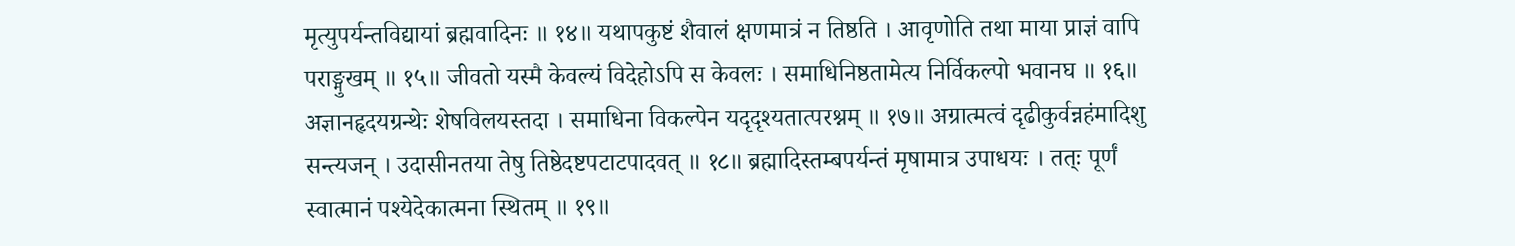मृत्युपर्यन्तविद्यायां ब्रह्मवादिनः ॥ १४॥ यथापकुष्टं शैवालं क्षणमात्रं न तिष्ठति । आवृणोति तथा माया प्राज्ञं वापि पराङ्मुखम् ॥ १५॥ जीवतो यस्मै केवल्यं विदेहोऽपि स केवलः । समाधिनिष्ठतामेत्य निर्विकल्पो भवानघ ॥ १६॥ अज्ञानहृदयग्रन्थेः शेषविलयस्तदा । समाधिना विकल्पेन यदृदृश्यतात्परश्नम् ॥ १७॥ अग्रात्मत्वं दृढीकुर्वन्नहंमादिशु सन्त्यजन् । उदासीनतया तेषु तिष्ठेदष्टपटाटपादवत् ॥ १८॥ ब्रह्मादिस्तम्बपर्यन्तं मृषामात्र उपाधयः । तत्ः पूर्णं स्वात्मानं पश्येदेकात्मना स्थितम् ॥ १९॥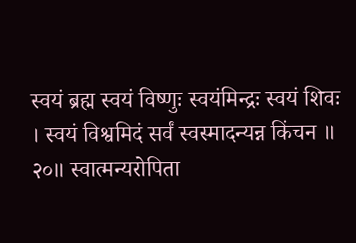स्वयं ब्रह्म स्वयं विष्णुः स्वयंमिन्द्रः स्वयं शिवः । स्वयं विश्वमिदं सर्वं स्वस्मादन्यन्न किंचन ॥ २०॥ स्वात्मन्यरोपिता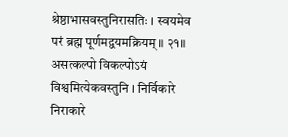श्रेष्ठाभासवस्तुनिरासतिः । स्वयमेव परं ब्रह्म पूर्णमद्वयमक्रियम् ॥ २१॥ असत्कल्पो विकल्पोऽयं विश्वमित्येकवस्तुनि । निर्विकारे निराकारे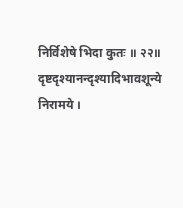निर्विशेषे भिदा कुतः ॥ २२॥ दृष्टदृश्यानन्दृश्यादिभावशून्ये निरामये ।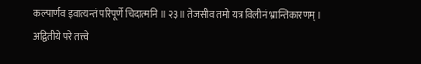कल्पार्णव इवात्यन्तं परिपूर्णे चिदात्मनि ॥ २३॥ तेजसीव तमो यत्र विलीनं भ्रान्तिकारणम् । अद्वितीये परे तत्त्वे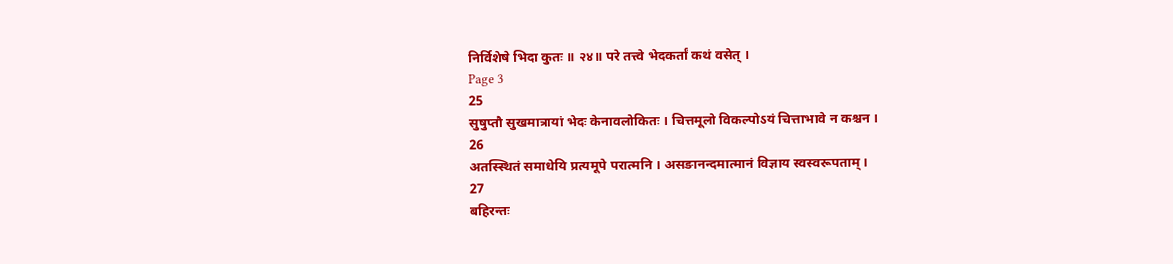निर्विशेषे भिदा कुतः ॥ २४॥ परे तत्त्वे भेदकर्तां कथं वसेत् ।
Page 3
25
सुषुप्तौ सुखमात्रायां भेदः केनावलोकितः । चित्तमूलो विकल्पोऽयं चित्ताभावे न कश्चन ।
26
अतस्स्थितं समाधेयि प्रत्यमूपे परात्मनि । असङानन्दमात्मानं विज्ञाय स्वस्वरूपताम् ।
27
बहिरन्तः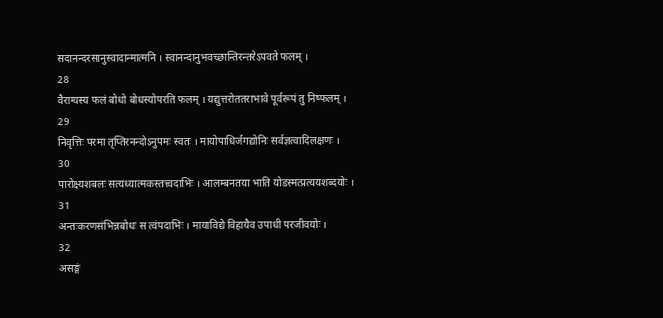सदानन्दरसानुस्वादान्मात्मनि । स्वानन्दानुभवच्छान्तिरन्तरेऽपवते फलम् ।
28
वैराग्यस्य फलं बोधो बोधस्योपरति फलम् । यद्युत्तरोततराभावे पूर्वरूपं तु निष्फलम् ।
29
निवृत्तिः परमा तृप्तिरनन्दोऽनुपमः स्वतः । मायोपाधिर्जगद्योनिः सर्वज्ञत्वादिलक्षणः ।
30
पारोक्ष्यशबलः सत्यध्यात्मकस्तत्त्वदाभिः । आलम्बनतया भाति योडस्मत्प्रत्ययशब्दयोः ।
31
अन्तःकरणसंभिन्नबोधः स त्वंपदाभिः । मायाविद्ये विहायैव उपाधी परजीवयोः ।
32
असङ्गं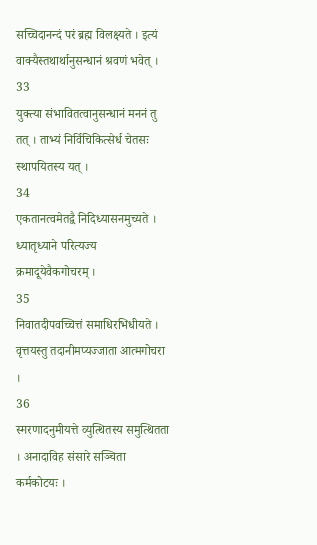सच्चिदानन्दं परं ब्रह्म विलक्ष्यते । इत्यं वाक्यैस्तथार्थानुसन्धानं श्रवणं भवेत् ।
33
युक्त्या संभावितत्वानुसन्धानं मननं तु तत् । ताभ्यं निर्विचिकित्सेर्ध चेतसः स्थापयितस्य यत् ।
34
एकतानत्वमेतद्वै निदिध्यासनमुच्यते । ध्यातृध्याने परित्यज्य क्रमादूयेवैकगोचरम् ।
35
निवातदीपवच्चित्तं समाधिरभिधीयते । वृत्तयस्तु तदानीमप्यज्जाता आत्मगोचरा ।
36
स्मरणादनुमीयत्ते व्युत्थितस्य समुत्थितता । अनादाविह संसारे सञ्चिता कर्मकोटयः ।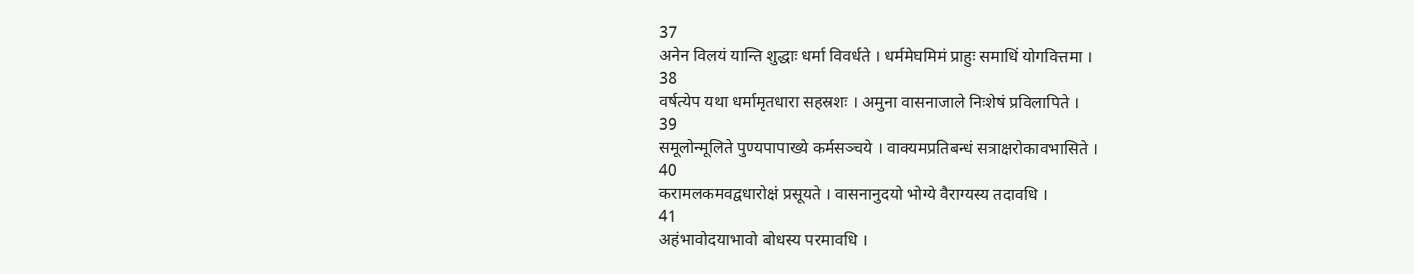37
अनेन विलयं यान्ति शुद्धाः धर्मा विवर्धते । धर्ममेघमिमं प्राहुः समाधिं योगवित्तमा ।
38
वर्षत्येप यथा धर्मामृतधारा सहस्रशः । अमुना वासनाजाले निःशेषं प्रविलापिते ।
39
समूलोन्मूलिते पुण्यपापाख्ये कर्मसञ्चये । वाक्यमप्रतिबन्धं सत्राक्षरोकावभासिते ।
40
करामलकमवद्वधारोक्षं प्रसूयते । वासनानुदयो भोग्ये वैराग्यस्य तदावधि ।
41
अहंभावोदयाभावो बोधस्य परमावधि ।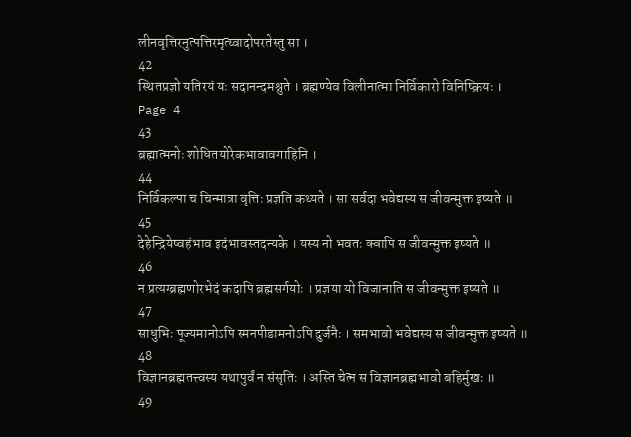लीनवृत्तिरनुत्पत्तिरमृत्य्वादोपरतेस्तु सा ।
42
स्थितप्रज्ञो यतिरयं यः सदानन्दमश्नुते । ब्रह्मण्येव विलीनात्मा निर्विकारो विनिष्क्रियः ।
Page 4
43
ब्रह्मात्मनोः शोधितयोरेकभावावगाहिनि ।
44
निर्विकल्पा च चिन्मात्रा वृत्तिः प्रज्ञति कथ्यते । सा सर्वदा भवेद्यस्य स जीवन्मुक्त इष्यते ॥
45
देहेन्द्रियेष्वहंभाव इदंभावस्तदन्यके । यस्य नो भवतः क्वापि स जीवन्मुक्त इष्यते ॥
46
न प्रत्यग्ब्रह्मणोरभेदं कदापि ब्रह्मसर्गयोः । प्रज्ञया यो विजानाति स जीवन्मुक्त इष्यते ॥
47
साधुभिः पूज्यमानोऽपि स्मनपीडामनोऽपि दुर्जनैः । समभावो भवेद्यस्य स जीवन्मुक्त इष्यते ॥
48
विज्ञानब्रह्मतत्त्वस्य यथापुर्वं न संसृतिः । अस्ति चेत्न स विज्ञानब्रह्मभावो बहिर्मुखः ॥
49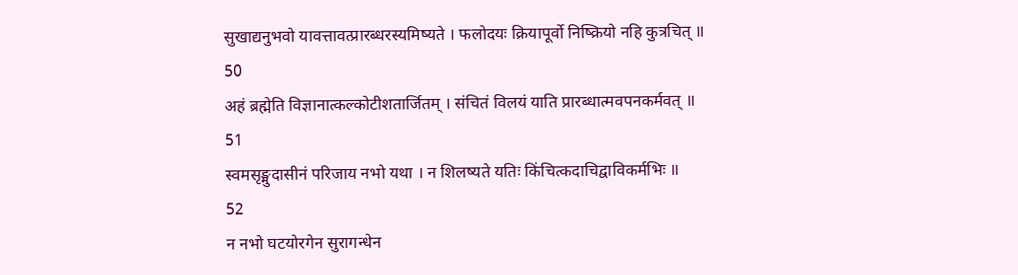सुखाद्यनुभवो यावत्तावत्प्रारब्धरस्यमिष्यते । फलोदयः क्रियापूर्वो निष्क्रियो नहि कुत्रचित् ॥
50
अहं ब्रह्मेति विज्ञानात्कल्कोटीशतार्जितम् । संचितं विलयं याति प्रारब्धात्मवपनकर्मवत् ॥
51
स्वमसृङ्मुदासीनं परिजाय नभो यथा । न शिलष्यते यतिः किंचित्कदाचिद्वाविकर्मभिः ॥
52
न नभो घटयोरगेन सुरागन्धेन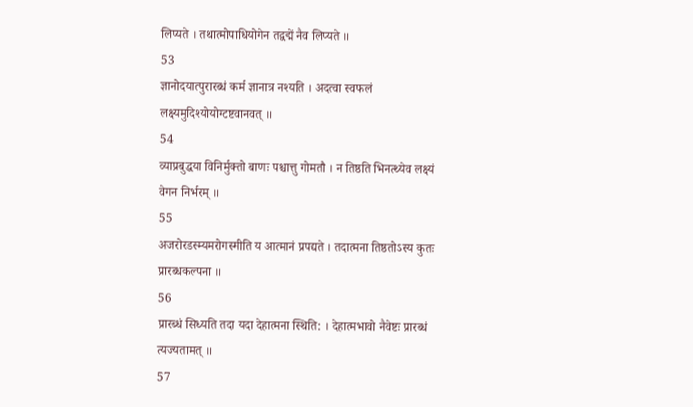लिप्यते । तथात्मोपाधियोगेन तद्वद्में नैव लिप्यते ॥
53
ज्ञानोदयात्पुरारब्धं कर्म ज्ञानात्र नश्यति । अदत्वा स्वफलं लक्ष्यमुदिश्योयोग्टष्टवानवत् ॥
54
व्याप्रबुद्धया विनिर्मुक्तो बाणः पश्चात्तु गोमतौ । न तिष्ठति भिनत्थ्येव लक्ष्यं वेगन निर्भरम् ॥
55
अजरोरडस्म्यमरोगस्मीति य आत्मानं प्रपद्यते । तदात्मना तिष्ठतोऽस्य कुतः प्रारब्धकल्पना ॥
56
प्रारब्धं सिध्यति तदा यदा देहात्मना स्थिति: । देहात्मभावो नैवेष्टः प्रारब्धं त्यज्यतामत् ॥
57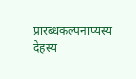प्रारब्धकल्पनाप्यस्य देहस्य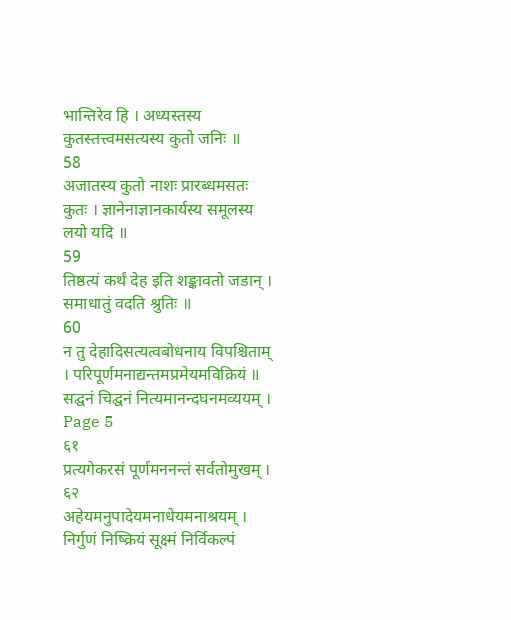भान्तिरेव हि । अध्यस्तस्य कुतस्तत्त्वमसत्यस्य कुतो जनिः ॥
58
अजातस्य कुतो नाशः प्रारब्धमसतः कुतः । ज्ञानेनाज्ञानकार्यस्य समूलस्य लयो यदि ॥
59
तिष्ठत्यं कर्थं देह इति शङ्कावतो जडान् । समाधातुं वदति श्रुतिः ॥
60
न तु देहादिसत्यत्वबोधनाय विपश्चिताम् । परिपूर्णमनाद्यन्तमप्रमेयमविक्रियं ॥
सद्घनं चिद्घनं नित्यमानन्दघनमव्ययम् ।
Page 5
६१
प्रत्यगेकरसं पूर्णमननन्तं सर्वतोमुखम् ।
६२
अहेयमनुपादेयमनाधेयमनाश्रयम् । निर्गुणं निष्क्रियं सूक्ष्मं निर्विकल्पं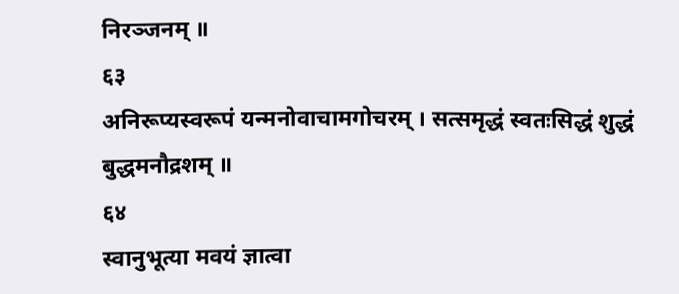निरञ्जनम् ॥
६३
अनिरूप्यस्वरूपं यन्मनोवाचामगोचरम् । सत्समृद्धं स्वतःसिद्धं शुद्धं बुद्धमनौद्रशम् ॥
६४
स्वानुभूत्या मवयं ज्ञात्वा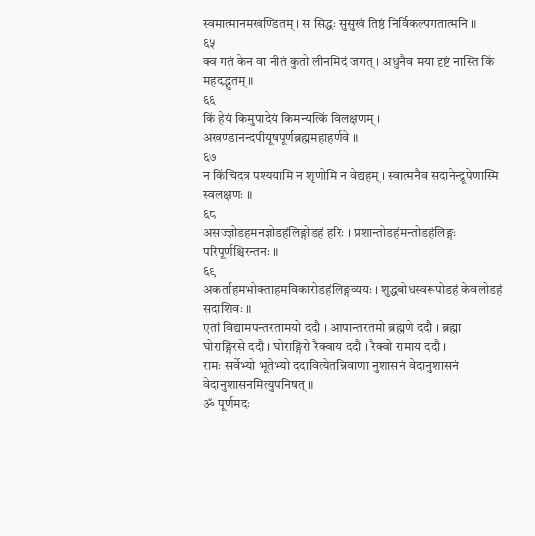स्वमात्मानमखण्डितम् । स सिद्धः सुसुखं तिष्ठं निर्विकल्पगतात्मनि ॥
६५
क्व गतं केन वा नीतं कुतो लीनमिदं जगत् । अधुनैव मया दृष्टं नास्ति किं महदद्भुतम् ॥
६६
किं हेयं किमुपादेयं किमन्यत्किं विलक्षणम् । अखण्डानन्दपीयूषपूर्णब्रह्ममहाहर्णवे ॥
६७
न किंचिदत्र पश्ययामि न शृणोमि न वेद्यहम् । स्वात्मनैव सदानेन्द्रूपेणास्मि स्वलक्षणः ॥
६८
असज्ज्ञोडहमनज्ञोडहंलिङ्गोडहं हरिः । प्रशान्तोडहंमन्तोडहंलिङ्गः परिपूर्णश्चिरन्तनः ॥
६९
अकर्ताहमभोक्ताहमविकारोडहंलिङ्गव्ययः । शुद्धबोधस्वरूपोडहं केवलोडहं सदाशिवः ॥
एतां विद्यामपन्तरतामयो ददौ । आपान्तरतमो ब्रह्मणे ददौ । ब्रह्मा घोराङ्गिरसे ददौ । घोराङ्गिरो रैक्वाय ददौ । रैक्वो रामाय ददौ ।
रामः सर्वेभ्यो भूतेभ्यो ददावित्येतन्निवाणा नुशासनं वेदानुशासनं वेदानुशासनमित्युपनिषत् ॥
ॐ पूर्णमदः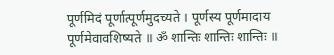पूर्णमिदं पूर्णात्पूर्णमुदच्यते । पूर्णस्य पूर्णमादाय पूर्णमेवावशिष्यते ॥ ॐ शान्तिः शान्तिः शान्तिः ॥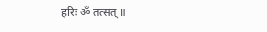हरिः ॐ तत्सत् ॥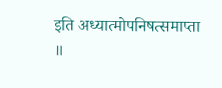इति अध्यात्मोपनिषत्समाप्ता ॥